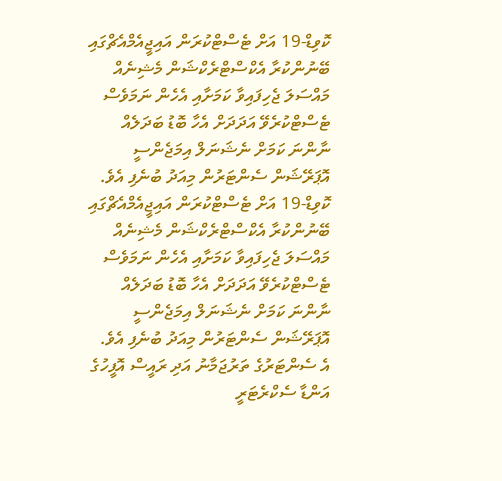ކޮވިޑް-19 އަށް ޓެސްޓްކުރަން އައިޖީއެމްއެޗްގައި ބޭނުންކުރާ އެކްސްޓްރެކްޝަން މެޝިނެއް މައްސަލަ ޖެހިފައިވާ ކަމަށާއި އެހެން ނަމަވެސް ޓެސްޓްކުރެވޭ އަދަދަށް އެހާ ބޮޑު ބަދަލެއް ނާންނަ ކަމަށް ނެޝަނަލް އިމަޖެންސީ އޮޕަރޭޝަން ސެންޓަރުން މިއަދު ބުނެފި އެވެ.
ކޮވިޑް-19 އަށް ޓެސްޓްކުރަން އައިޖީއެމްއެޗްގައި ބޭނުންކުރާ އެކްސްޓްރެކްޝަން މެޝިނެއް މައްސަލަ ޖެހިފައިވާ ކަމަށާއި އެހެން ނަމަވެސް ޓެސްޓްކުރެވޭ އަދަދަށް އެހާ ބޮޑު ބަދަލެއް ނާންނަ ކަމަށް ނެޝަނަލް އިމަޖެންސީ އޮޕަރޭޝަން ސެންޓަރުން މިއަދު ބުނެފި އެވެ.
އެ ސެންޓަރުގެ ތަރުޖަމާނު އަދި ރައީސް އޮފީހުގެ އަންޑާ ސެކްރެޓަރީ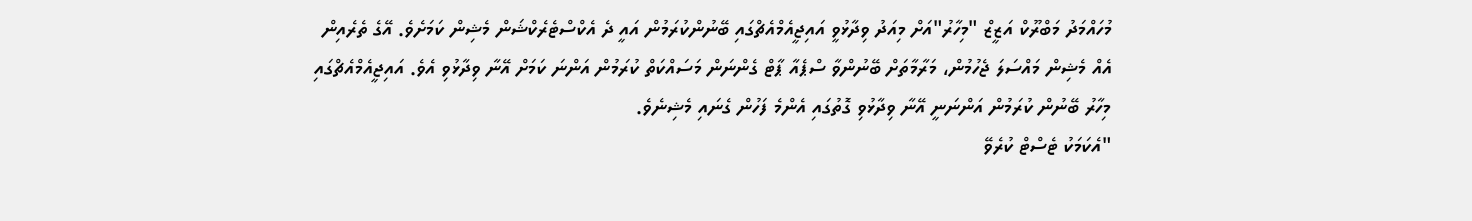މުހައްމަދު މަބްރޫކް އަޒީޒް "މިހާރު"އަށް މިއަދު ވިދާޅުވީ އައިޖީއެމްއެޗްގައި ބޭނުންކުރަމުން އައީ ދެ އެކްސްޓެރެކްޝަން މެޝިން ކަމަށެވެ. އޭގެ ތެރެއިން އެއް މެޝިން މައްސަލަ ޖެހުމުން، މަރާމާތަށް ބޭނުންވާ ސްޕެއާ ޕާޓް ގެންނަން މަސައްކަތް ކުރަމުން އަންނަ ކަމަށް އޭނާ ވިދާޅުވި އެވެ. އައިޖީއެމްއެޗްގައި މިހާރު ބޭނުން ކުރަމުން އަންނަނީ އޭނާ ވިދާޅުވި ގޮތުގައި އެންމެ ފަހުން ގެނައި މެޝިނެވެ.
"އެކަމަކު ޓެސްޓް ކުރެވޭ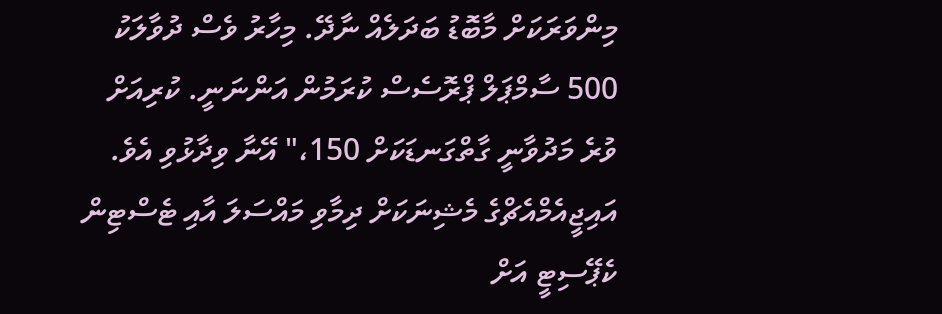މިންވަރަކަށް މާބޮޑު ބަދަލެއް ނާދޭ. މިހާރު ވެސް ދުވާލަކު 500 ސާމްޕަލް ޕްރޮސެސް ކުރަމުން އަންނަނީ. ކުރިއަށް ވުރެ މަދުވާނީ ގާތްގަނޑަކަށް 150،" އޭނާ ވިދާޅުވި އެވެ.
އައިޖީއެމްއެޗްގެ މެޝިނަކަށް ދިމާވި މައްސަލަ އާއި ޓެސްޓިން ކެޕޭސިޓީ އަށް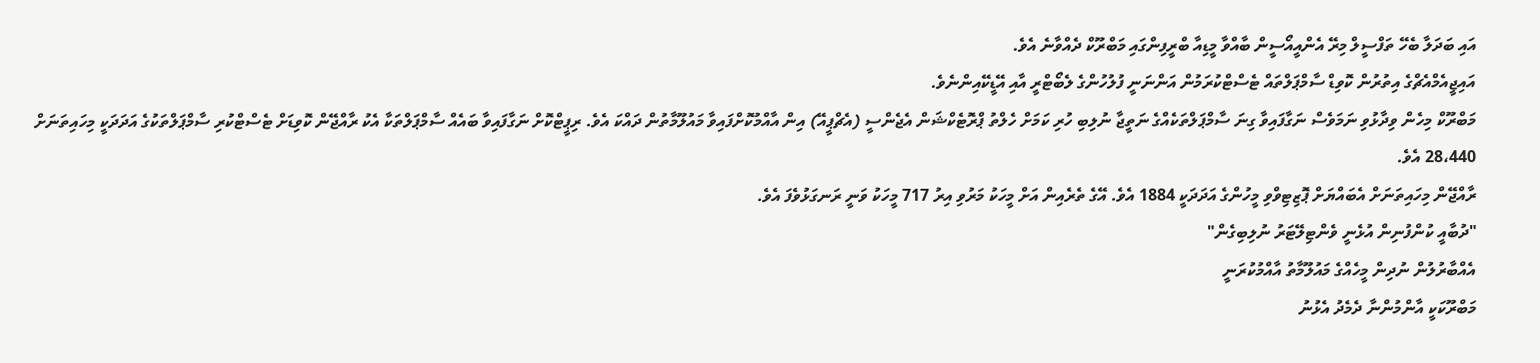އައި ބަދަލާ ބެހޭ ތަފްސީލް މިރޭ އެންއީއޯސީން ބާއްވާ މީޑިއާ ބްރީފިންގައި މަބްރޫކް ދެއްވާނެ އެވެ.
އައިޖީއެމްއެޗްގެ އިތުރުން ކޮވިޑް ސާމްޕަލްތައް ޓެސްޓްކުރަމުން އަންނަނީ ފުލުހުންގެ ލެބޯޓްރީ އާއި އޭޑީކޭއިންނެވެ.
މަބްރޫކް މިހެން ވިދާޅުވި ނަމަވެސް ނަގާފައިވާ ގިނަ ސާމްޕަލްތަކެއްގެ ނަތީޖާ ނުލިބި ހުރި ކަމަށް ހެލްތު ޕްރޮޓެކްޝަން އެޖެންސީ (އެޗްޕީއޭ) އިން އާއްމުކޮށްފައިވާ މައުލޫމާތުން ދައްކަ އެވެ. ރިޕީޓްކޮށް ނަގާފައިވާ ބައެއް ސާމްޕަލްތަކާ އެކު ރާއްޖޭން ކޮވިޑަށް ޓެސްޓްކުރި ސާމްޕަލްތަކުގެ އަދަދަކީ މިހައިތަނަށް 28،440 އެވެ.
ރާއްޖޭން މިހައިތަނަށް އެބައްޔަށް ޕޮޒިޓިވްވި މީހުންގެ އަދަދަކީ 1884 އެވެ. އޭގެ ތެރެއިން އަށް މީހަކު މަރުވި އިރު 717 މީހަކު ވަނީ ރަނގަޅުވެފަ އެވެ.
"ދުބާއީ ކުންފުނިން އުޅެނީ ވެންޓިލޭޓަރު ނުލިބިގެން"
އެއްބާރުލުން ނުދިން މީހެއްގެ މައުލޫމާތު އާއްމުކުރަނީ
މަބްރޫކަކީ އާންމުންނާ ދެމެދު އެޅުނު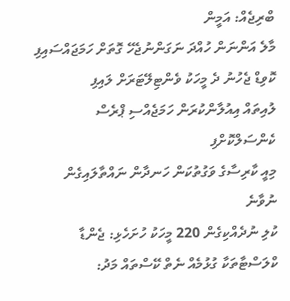ބްރިޖެއް: އަމީން
މާލެ އަންނަން ހުއްދަ ނަގަންނުޖެހޭ ގޮތަށް ހަމަޖައްސައިފި
ކޮވިޑް ޖެހުނު ދެ މީހަކު ވެންޓިލޭޓަރަށް ލައިފި
ލުއިތައް އިއުލާންކުރަން ހަމަޖެއްސި ޕްރެސް ކެންސަލްކޮށްފި
މިއީ ކާރިސާގެ ވަގުތުކަން ހަނދާން ނައްތާލައިގެން ނުވާނެ
ކުލި ނުދެއްކިގެން 220 މީހަކު ހުށަހެޅި: ޖެންޑާ
ކްލަސްޓާތަކާ ގުޅުމެއް ނެތް ކޭސްތައް މަދު: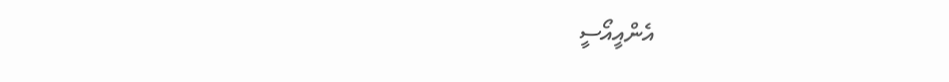އެންއީއޯސީ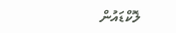ލޮކްޑައުން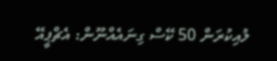ލުއިކުރަން 50 ކޭސް ގިނައެއްނޫން: އެޗްޕީއޭ